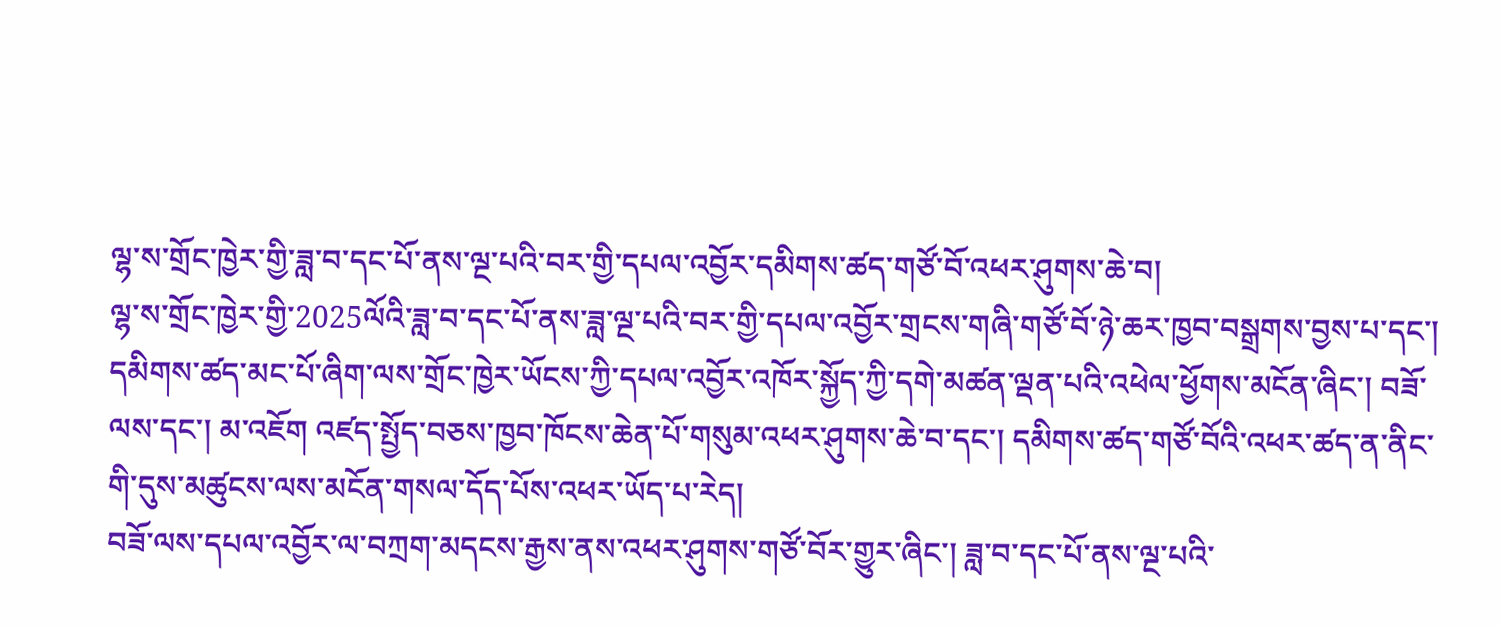ལྷ་ས་གྲོང་ཁྱེར་གྱི་ཟླ་བ་དང་པོ་ནས་ལྔ་པའི་བར་གྱི་དཔལ་འབྱོར་དམིགས་ཚད་གཙོ་བོ་འཕར་ཤུགས་ཆེ་བ།
ལྷ་ས་གྲོང་ཁྱེར་གྱི་2025ལོའི་ཟླ་བ་དང་པོ་ནས་ཟླ་ལྔ་པའི་བར་གྱི་དཔལ་འབྱོར་གྲངས་གཞི་གཙོ་བོ་ཉེ་ཆར་ཁྱབ་བསྒྲགས་བྱས་པ་དང་། དམིགས་ཚད་མང་པོ་ཞིག་ལས་གྲོང་ཁྱེར་ཡོངས་ཀྱི་དཔལ་འབྱོར་འཁོར་སྐྱོད་ཀྱི་དགེ་མཚན་ལྡན་པའི་འཕེལ་ཕྱོགས་མངོན་ཞིང་། བཟོ་ལས་དང་། མ་འཇོག འཛད་སྤྱོད་བཅས་ཁྱབ་ཁོངས་ཆེན་པོ་གསུམ་འཕར་ཤུགས་ཆེ་བ་དང་། དམིགས་ཚད་གཙོ་བོའི་འཕར་ཚད་ན་ནིང་གི་དུས་མཚུངས་ལས་མངོན་གསལ་དོད་པོས་འཕར་ཡོད་པ་རེད།
བཟོ་ལས་དཔལ་འབྱོར་ལ་བཀྲག་མདངས་རྒྱས་ནས་འཕར་ཤུགས་གཙོ་བོར་གྱུར་ཞིང་། ཟླ་བ་དང་པོ་ནས་ལྔ་པའི་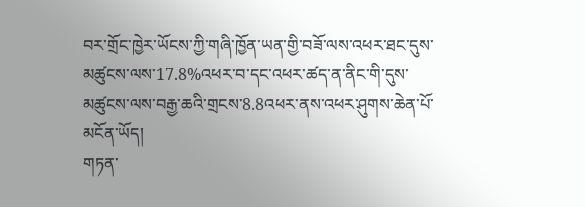བར་གྲོང་ཁྱེར་ཡོངས་ཀྱི་གཞི་ཁྱོན་ཡན་གྱི་བཟོ་ལས་འཕར་ཐང་དུས་མཚུངས་ལས་17.8%འཕར་བ་དང་འཕར་ཚད་ན་ནིང་གི་དུས་མཚུངས་ལས་བརྒྱ་ཆའི་གྲངས་8.8འཕར་ནས་འཕར་ཤུགས་ཆེན་པོ་མངོན་ཡོད།
གཏན་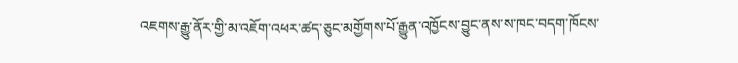འཇགས་རྒྱུ་ནོར་གྱི་མ་འཇོག་འཕར་ཚད་ཅུང་མགྱོགས་པོ་རྒྱུན་འཁྱོངས་བྱུང་ནས་ས་ཁང་བདག་ཁོངས་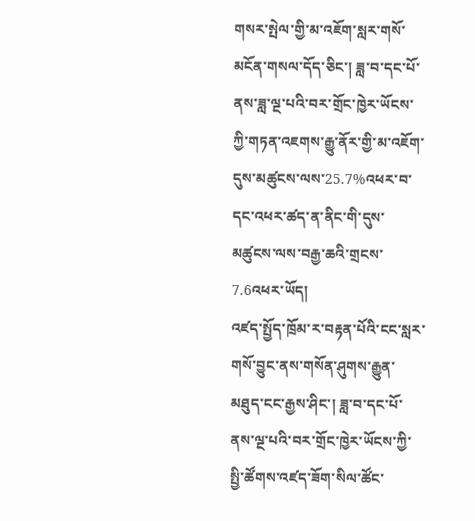གསར་སྤེལ་གྱི་མ་འཇོག་སླར་གསོ་མངོན་གསལ་དོད་ཅིང་། ཟླ་བ་དང་པོ་ནས་ཟླ་ལྔ་པའི་བར་གྲོང་ཁྱེར་ཡོངས་ཀྱི་གཏན་འཇགས་རྒྱུ་ནོར་གྱི་མ་འཇོག་དུས་མཚུངས་ལས་25.7%འཕར་བ་དང་འཕར་ཚད་ན་ནིང་གི་དུས་མཚུངས་ལས་བརྒྱ་ཆའི་གྲངས་7.6འཕར་ཡོད།
འཛད་སྤྱོད་ཁྲོམ་ར་བརྟན་པོའི་ངང་སླར་གསོ་བྱུང་ནས་གསོན་ཤུགས་རྒྱུན་མཐུད་ངང་རྒྱས་ཤིང་། ཟླ་བ་དང་པོ་ནས་ལྔ་པའི་བར་གྲོང་ཁྱེར་ཡོངས་ཀྱི་སྤྱི་ཚོགས་འཛད་ཟོག་སིལ་ཚོང་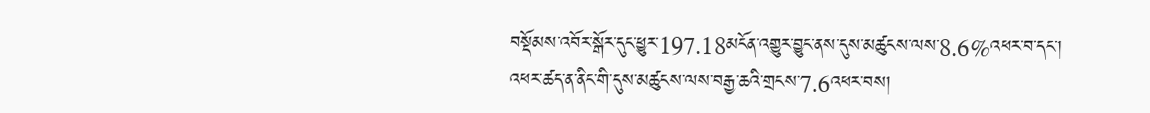བསྡོམས་འབོར་སྒོར་དུང་ཕྱུར་197.18མངོན་འགྱུར་བྱུང་ནས་དུས་མཚུངས་ལས་8.6%འཕར་བ་དང་། འཕར་ཚད་ན་ནིང་གི་དུས་མཚུངས་ལས་བརྒྱ་ཆའི་གྲངས་7.6འཕར་བས།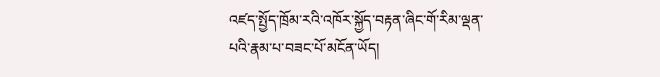འཛད་སྤྱོད་ཁྲོམ་རའི་འཁོར་སྐྱོད་བརྟན་ཞིང་གོ་རིམ་ལྡན་པའི་རྣམ་པ་བཟང་པོ་མངོན་ཡོད།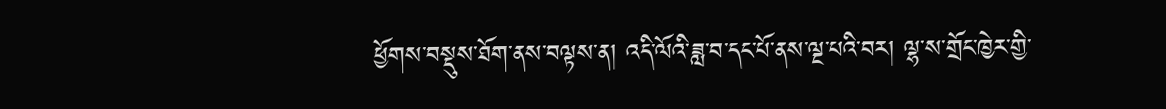ཕྱོགས་བསྡུས་ཐོག་ནས་བལྟས་ན། འདི་ལོའི་ཟླ་བ་དང་པོ་ནས་ལྔ་པའི་བར། ལྷ་ས་གྲོང་ཁྱེར་གྱི་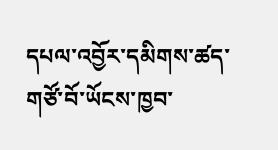དཔལ་འབྱོར་དམིགས་ཚད་གཙོ་བོ་ཡོངས་ཁྱབ་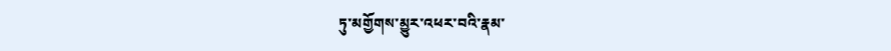ཏུ་མགྱོགས་མྱུར་འཕར་བའི་རྣམ་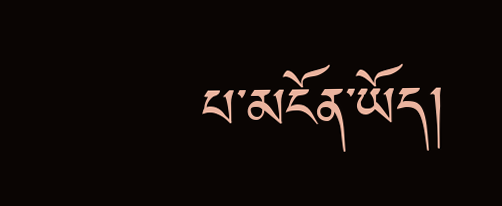པ་མངོན་ཡོད།